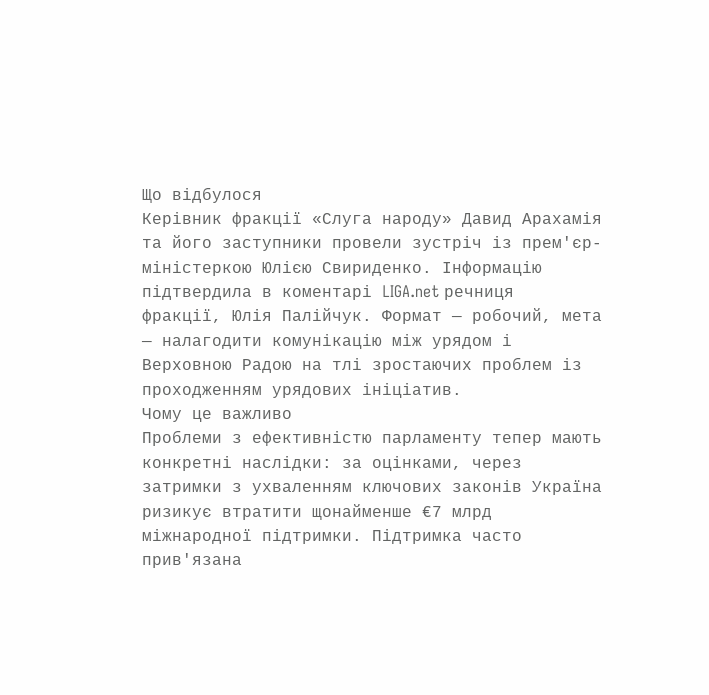Що відбулося
Керівник фракції «Слуга народу» Давид Арахамія та його заступники провели зустріч із прем'єр-міністеркою Юлією Свириденко. Інформацію підтвердила в коментарі LIGA.net речниця фракції, Юлія Палійчук. Формат — робочий, мета — налагодити комунікацію між урядом і Верховною Радою на тлі зростаючих проблем із проходженням урядових ініціатив.
Чому це важливо
Проблеми з ефективністю парламенту тепер мають конкретні наслідки: за оцінками, через затримки з ухваленням ключових законів Україна ризикує втратити щонайменше €7 млрд міжнародної підтримки. Підтримка часто прив'язана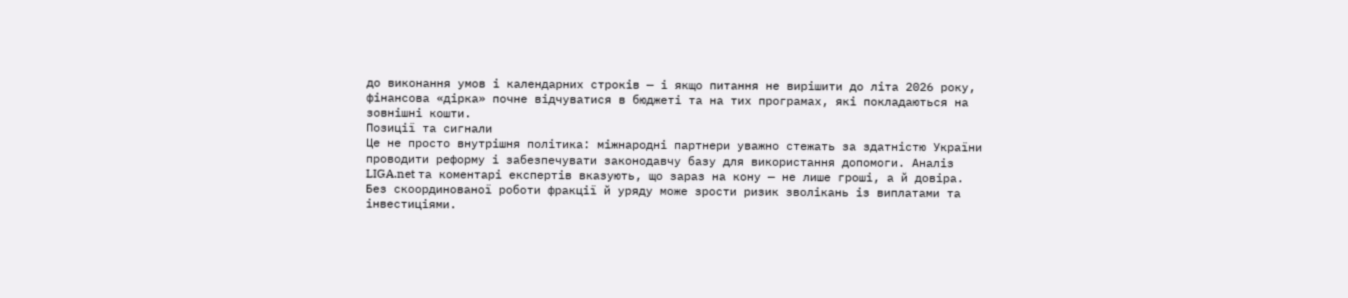до виконання умов і календарних строків — і якщо питання не вирішити до літа 2026 року, фінансова «дірка» почне відчуватися в бюджеті та на тих програмах, які покладаються на зовнішні кошти.
Позиції та сигнали
Це не просто внутрішня політика: міжнародні партнери уважно стежать за здатністю України проводити реформу і забезпечувати законодавчу базу для використання допомоги. Аналіз LIGA.net та коментарі експертів вказують, що зараз на кону — не лише гроші, а й довіра. Без скоординованої роботи фракції й уряду може зрости ризик зволікань із виплатами та інвестиціями.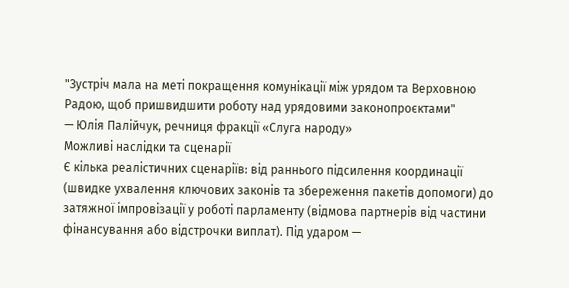"Зустріч мала на меті покращення комунікації між урядом та Верховною Радою, щоб пришвидшити роботу над урядовими законопроєктами"
— Юлія Палійчук, речниця фракції «Слуга народу»
Можливі наслідки та сценарії
Є кілька реалістичних сценаріїв: від раннього підсилення координації (швидке ухвалення ключових законів та збереження пакетів допомоги) до затяжної імпровізації у роботі парламенту (відмова партнерів від частини фінансування або відстрочки виплат). Під ударом —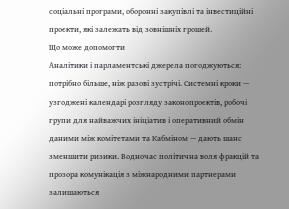соціальні програми, оборонні закупівлі та інвестиційні проєкти, які залежать від зовнішніх грошей.
Що може допомогти
Аналітики і парламентські джерела погоджуються: потрібно більше, ніж разові зустрічі. Системні кроки — узгоджені календарі розгляду законопроєктів, робочі групи для найважчих ініціатив і оперативний обмін даними між комітетами та Кабміном — дають шанс зменшити ризики. Водночас політична воля фракцій та прозора комунікація з міжнародними партнерами залишаються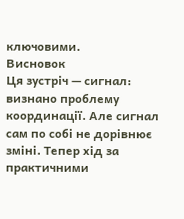ключовими.
Висновок
Ця зустріч — сигнал: визнано проблему координації. Але сигнал сам по собі не дорівнює зміні. Тепер хід за практичними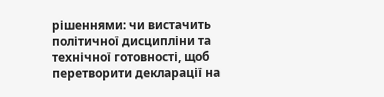рішеннями: чи вистачить політичної дисципліни та технічної готовності, щоб перетворити декларації на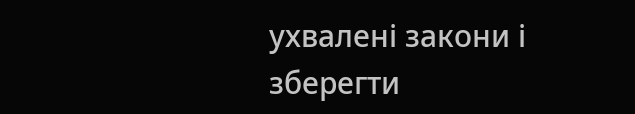ухвалені закони і зберегти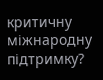критичну міжнародну підтримку?